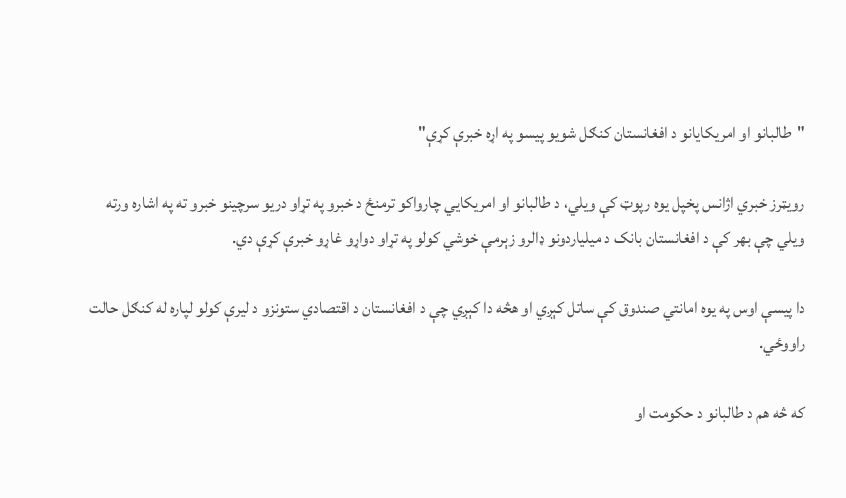"طالبانو او امریکایانو د افغانستان کنګل شویو پیسو په اړه خبرې کړې"

رویټرز خبري اژانس پخپل یوه رپوټ کې ویلي، د طالبانو او امریکايي چارواکو ترمنځ د خبرو په تړاو دریو سرچینو خبرو ته په اشاره ورته ویلي چې بهر کې د افغانستان بانک د میلیاردونو ډالرو زېرمې خوشي کولو په تړاو دواړو غاړو خبرې کړې دي.

دا پیسې اوس په یوه امانتي صندوق کې ساتل کېږي او هڅه دا کېږي چې د افغانستان د اقتصادي ستونزو د لیرې کولو لپاره له کنګل حالت راووځي.

که څه هم د طالبانو د حکومت او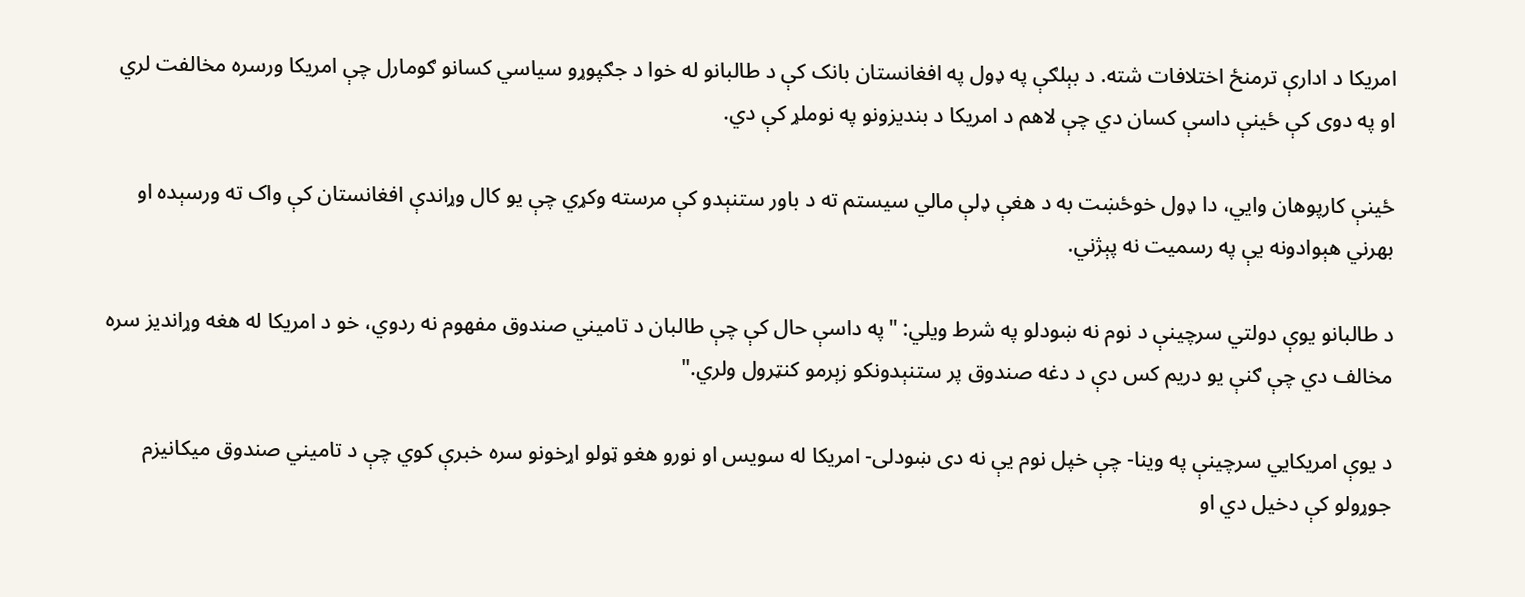امریکا د ادارې ترمنځ اختلافات شته. د بېلګې په ډول په افغانستان بانک کې د طالبانو له خوا د جګپوړو سیاسي کسانو ګومارل چې امریکا ورسره مخالفت لري او په دوی کې ځینې داسې کسان دي چې لاهم د امریکا د بندیزونو په نوملړ کې دي.

ځینې کارپوهان وايي، دا ډول خوځښت به د هغې ډلې مالي سیستم ته د باور ستنېدو کې مرسته وکړي چې یو کال وړاندې افغانستان کې واک ته ورسېده او بهرني هېوادونه یې په رسمیت نه پېژني.

د طالبانو یوې دولتي سرچینې د نوم نه ښودلو په شرط ویلي: "په داسې حال کې چې طالبان د تامیني صندوق مفهوم نه ردوي، خو د امریکا له هغه وړاندیز سره مخالف دي چې ګنې یو دریم کس دې د دغه صندوق پر ستنېدونکو زېرمو کنټرول ولري."

د یوې امریکايي سرچینې په وینا- چې خپل نوم یې نه دی ښودلی- امریکا له سویس او نورو هغو ټولو اړخونو سره خبرې کوي چې د تامیني صندوق میکانیزم جوړولو کې دخیل دي او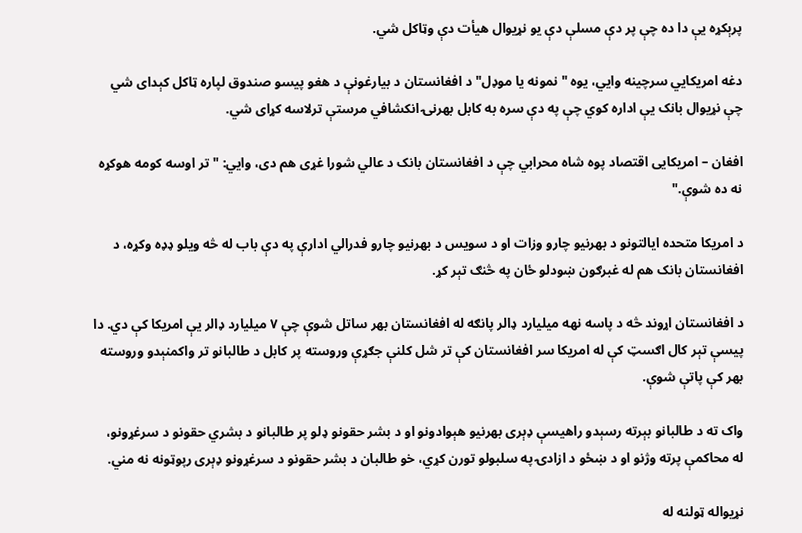پرېکړه یې دا ده چې پر دې مسلې دې یو نړیوال هیأت دې وټاکل شي.

دغه امریکايي سرچینه وايي، یوه "نمونه یا موډل" د افغانستان د بیارغونې د هغو پیسو صندوق لپاره ټاکل کېدای شي چې نړیوال بانک یې اداره کوي چې په دې سره به کابل بهرنۍ انکشافي مرستې ترلاسه کړای شي.

افغان – امریکایی اقتصاد پوه شاه محرابي چې د افغانستان بانک د عالي شورا غړی هم دی، وايي: "تر اوسه کومه هوکړه نه ده شوې."

د امریکا متحده ایالتونو د بهرنیو چارو وزات او د سویس د بهرنیو چارو فدرالي ادارې په دې باب له څه ویلو ډډه وکړه، د افغانستان بانک هم له غبرګون ښودلو ځان په څنګ تېر کړ.

د افغانستان اړوند څه د پاسه نهه میلیارد ډالر پانګه له افغانستان بهر ساتل شوې چې ۷ میلیارد ډالر یې امریکا کې دي. دا پیسې تېر کال اګسټ کې له امریکا سر افغانستان کې تر شل کلنې جګړې وروسته پر کابل د طالبانو تر واکمنېدو وروسته بهر کې پاتې شوې.

واک ته د طالبانو بېرته رسېدو راهیسې ډېری بهرنیو هېوادونو او د بشر حقونو ډلو پر طالبانو د بشري حقونو د سرغړونو، له محاکمې پرته وژنو او د ښځو د ازادۍ په سلبولو تورن کړي، خو طالبان د بشر حقونو د سرغړونو ډېری رپوټونه نه مني.

نړیواله ټولنه له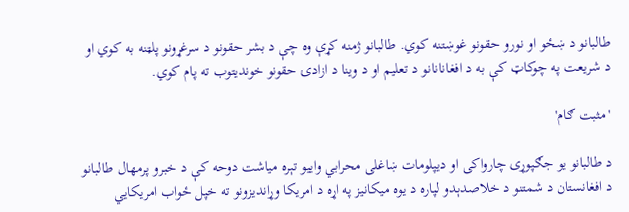طالبانو د ښځو او نورو حقونو غوښتنه کوي. طالبانو ژمنه کړې وه چې د بشر حقونو د سرغړونو پلټنه به کوي او د شریعت په چوکاټ کې به د افغانانانو د تعلیم او د وینا د ازادۍ حقونو خوندیتوب ته پام کوي.

'مثبت ګام'

د طالبانو یو جګپوړی چارواکی او دیپلومات ښاغلی محرابي واييو تېره میاشت دوحه کې د خبرو پرمهال طالبانو د افغانستان د شمتنو د خلاصدېدو لپاره د یوه میکانیز په اړه د امریکا وړاندیزونو ته خپل ځواب امریکايي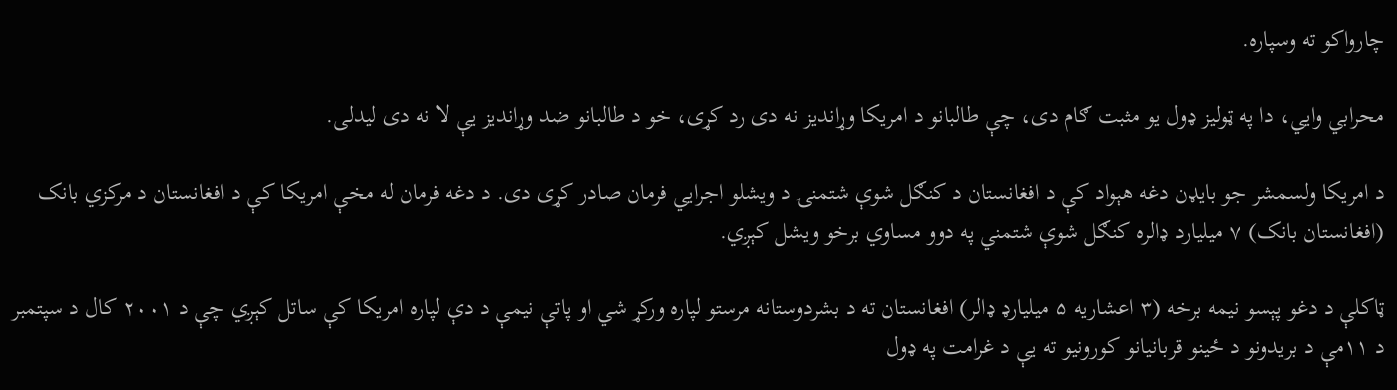چارواکو ته وسپاره.

محرابي وايي، دا په ټولیز ډول یو مثبت ګام دی، چې طالبانو د امریکا وړاندیز نه دی رد کړی، ‌خو د طالبانو ضد وړاندیز یې لا نه دی لیدلی.

د امریکا ولسمشر جو بایډن دغه هېواد کې د افغانستان د کنګل شوې شتمنۍ د ویشلو اجرايي فرمان صادر کړی دی. د دغه فرمان له مخې امریکا کې د افغانستان د مرکزي بانک (افغانستان بانک) ۷ میلیارد ډالره کنګل شوې شتمني په دوو مساوي برخو ویشل کېږي.

ټاکلې د دغو پېسو نیمه برخه (۳ اعشاریه ۵ میلیارډ ډالر) افغانستان ته د بشردوستانه مرستو لپاره ورکړ شي او پاتې نیمې د دې لپاره امریکا کې ساتل کېږي چې د ۲۰۰۱ کال د سپتمبر د ۱۱مې د بریدونو د ځینو قربانیانو کورونیو ته یې د غرامت په ډول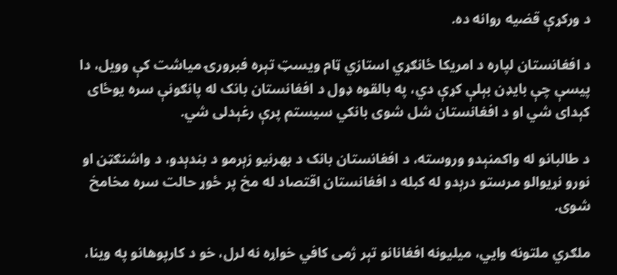د ورکړې قضیه روانه ده.

د افغانستان لپاره د امریکا ځانګړي استازي ټام ویسټ تېره فبرورۍ میاشت کې وویل، دا پیسې چې بایډن بېلې کړې دي، په بالقوه ډول د افغانستان بانک له پانګونې سره یوځای کېدای شي او د افغانستان شل شوی بانکي سیستم پرې رغېدلی شي.

د طالبانو له واکمنېدو وروسته، د افغانستان بانک د بهرنیو زېرمو د بندېدو، د واشنګټن او نورو نړیوالو مرستو درېدو له کبله د افغانستان اقتصاد له مخ پر ځوړ حالت سره مخامخ شوی.

ملګري ملتونه وايي، میلیونه افغانانو تېر ژمی کافي خواړه نه لرل،‌ خو د کارپوهانو په وینا،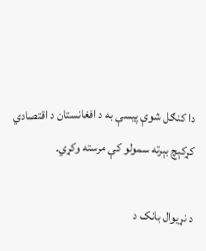دا کنګل شوې پیسې به د افغانستان د اقتصادي کړکېچ بېرته سمولو کې مرسته وکړي.

د نړیوال بانک د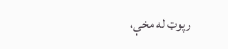رپوټ له مخې،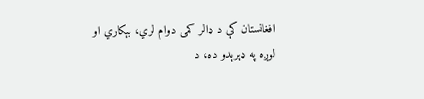افغانستان کې د ډالر کمی دوام لري، بېکاري او لوږه په ډېرېدو ده، د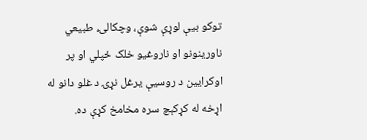توکو بیې لوړې شوې، وچکالۍ، طبیعي ناورینونو او ناروغیو خلک ځپلي او پر اوکرایین د روسیې یرغل نړۍ د غلو دانو له اړخه له کړکېچ سره مخامخ کړې ده.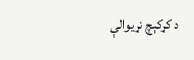د کړکېچ نړیوالې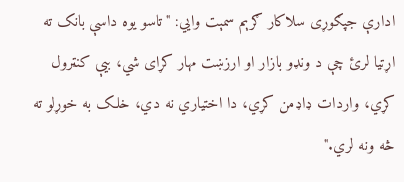ادارې جپګوړی سلاکار ګرېم سمېت وايي: "تاسو یوه داسې بانک ته اړتیا لرئ چې د ونډو بازار او ارزښت مهار کړای شي،‌ بیې کنټرول کړي، واردات ډاډمن کړي، دا اختیاري نه دي، خلک به خوړلو ته څه ونه لري."